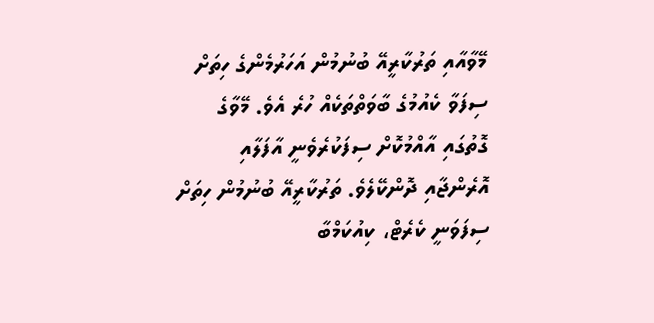މޭވާއާއި ތަރުކާރީއޭ ބުނުމުން އަހަރުމެންގެ ހިތަށް ސިފަވާ ކެއުމުގެ ބާވަތްތަކެއް ހުރެ އެވެ. މޭވާގެ ގޮތުގައި އާއްމުކޮށް ސިފަކުރެވެނީ އާފަލާއި އޮރެންޖާއި ދޮންކޭލެވެ. ތަރުކާރީއޭ ބުނުމުން ހިތަށް ސިފަވަނީ ކެރެޓް، ކިއުކަމްބާ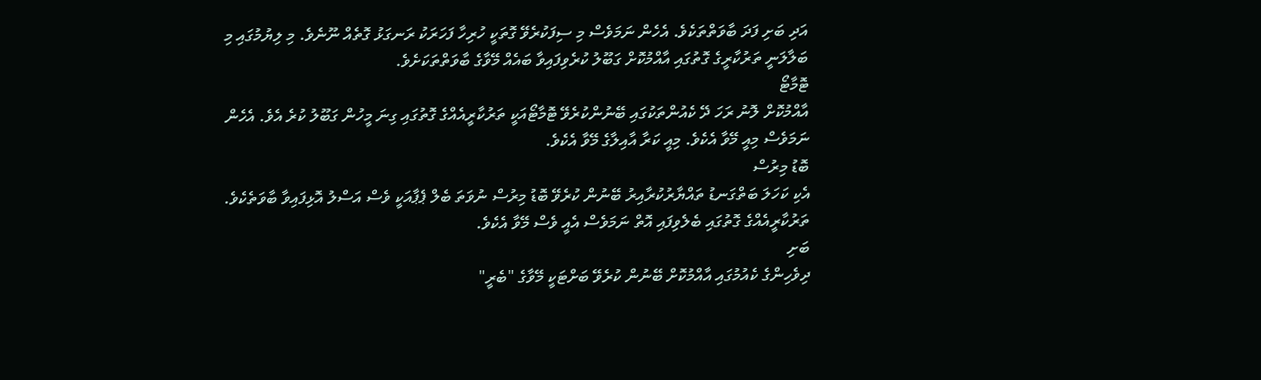އަދި ބަށި ފަދަ ބާވަތްތަކެވެ. އެހެން ނަމަވެސް މި ސިފަކުރެވޭ ގޮތަކީ ހުރިހާ ފަހަރަކު ރަނގަޅު ގޮތެއް ނޫނެވެ. މި ލިޔުމުގައި މި ބަލާލަނީ ތަރުކާރީގެ ގޮތުގައި އާއްމުކޮށް ގަބޫލު ކުރެވިފައިވާ ބައެއް މޭވާގެ ބާވަތްތަކަށެވެ.
ޓޮމާޓޯ
އާއްމުކޮށް ލޮނު ރަހަ ދޭ ކެއުންތަކުގައި ބޭނުންކުރެވޭ ޓޮމާޓޯއަކީ ތަރުކާރީއެއްގެ ގޮތުގައި ގިނަ މީހުން ގަބޫލު ކުރެ އެވެ. އެހެން ނަމަވެސް މިއީ މޭވާ އެކެވެ. މިއީ ކަރާ އާއިލާގެ މޭވާ އެކެވެ.
ބޮޑު މިރުސް
އެކި ކަހަލަ ބަތްގަނޑު ތައްޔާރުކުރާއިރު ބޭނުން ކުރެވޭ ބޮޑު މިރުސް ނުވަތަ ބެލް ޕެޕާއަކީ ވެސް އަސްލު އޮޅިފައިވާ ބާވަތެކެވެ. ތަރުކާރީއެއްގެ ގޮތުގައި ބެލެވިފައި އޮތް ނަމަވެސް އެއީ ވެސް މޭވާ އެކެވެ.
ބަށި
ދިވެހިންގެ ކެއުމުގައި އާއްމުކޮށް ބޭނުން ކުރެވޭ ބަށްޓަކީ މޭވާގެ "ބެރީ"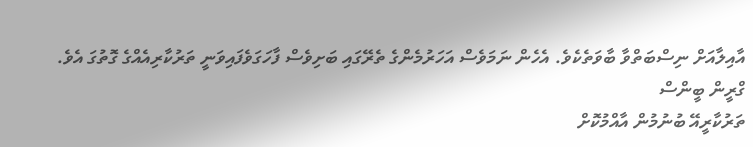އާއިލާއަށް ނިސްބަތްވާ ބާވަތެކެވެ. އެހެން ނަމަވެސް އަހަރުމެންގެ ތެރޭގައި ބަށިވެސް ފާހަގަވެފައިވަނީ ތަރުކާރިއެއްގެ ގޮތުގަ އެވެ.
ގްރީން ބީންސް
ތަރުކާރީއޭ ބުނުމުން އާއްމުކޮށް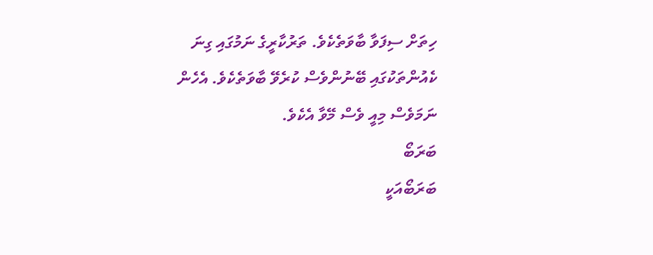ހިތަށް ސިފަވާ ބާވަތެކެވެ. ތަރުކާރީގެ ނަމުގައި ގިނަ ކެއުންތަކުގައި ބޭނުންވެސް ކުރެވޭ ބާވަތެކެވެ. އެހެން ނަމަވެސް މިއީ ވެސް މޭވާ އެކެވެ.
ބަރަބޯ
ބަރަބޯއަކީ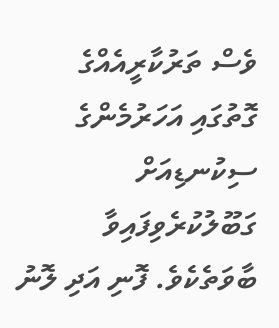ވެސް ތަރުކާރީއެއްގެ ގޮތުގައި އަހަރުމެންގެ ސިކުނޑިއަށް ގަބޫލުކުރެވިފައިވާ ބާވަތެކެވެ. ފޮނި އަދި ލޮނު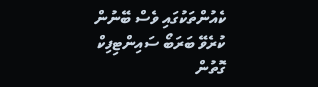ކެއުންތަކުގައި ވެސް ބޭނުން ކުރެވޭ ބަރަބޯ ސައިންޓިފިކް ގޮތުން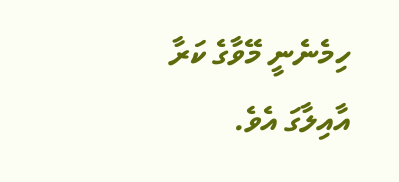ހިމެނެނީ މޭވާގެ ކަރާ އާއިލާގަ އެވެ.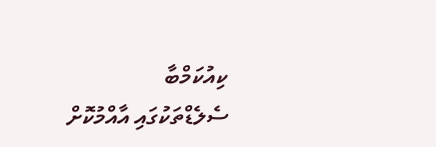ކިއުކަމްބާ
ސެލެޑްތަކުގައި އާއްމުކޮށް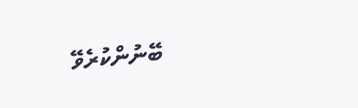ބޭނުންކުރެވޭ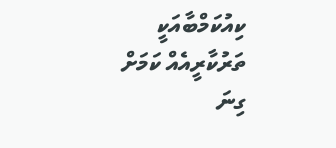ކިއުކަމްބާއަކީ ތަރުކާރީއެއް ކަމަށް ގިނަ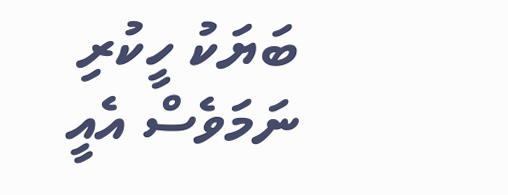ބަޔަކު ހީކުރި ނަމަވެސް އެއީ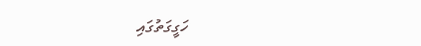ހަގީގަތުގައި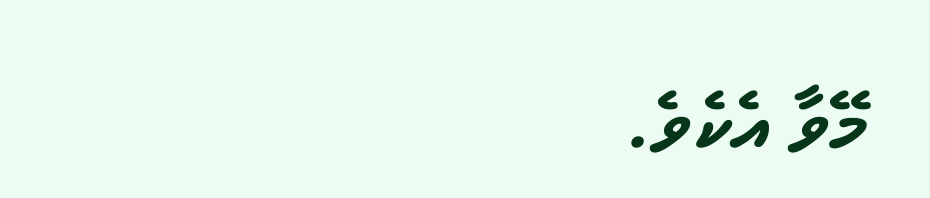މޭވާ އެކެވެ.